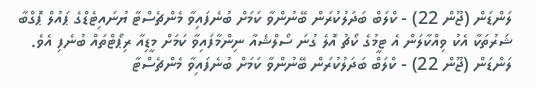ލަންޑަން (ޖޫން 22) - ކްލަބް ބަދަލުކުރަން ބޭނުންވާ ކަމަށް ބުނެފައިވާ މެންޗެސްޓާ ޔުނައިޓެޑްގެ ޕައުލް ޕޮގްބާ ޝަރުތަކާ އެކު ވިއްކާލަން އެ ޓީމުގެ ކޯޗު އޮލެ ގުނަ ސޯލްޝެއާ ނިންމާފައިވާ ކަމަށް މީޑިއާ ރިޕޯޓްތައް ބުނެފި އެވެ.
ލަންޑަން (ޖޫން 22) - ކްލަބް ބަދަލުކުރަން ބޭނުންވާ ކަމަށް ބުނެފައިވާ މެންޗެސްޓާ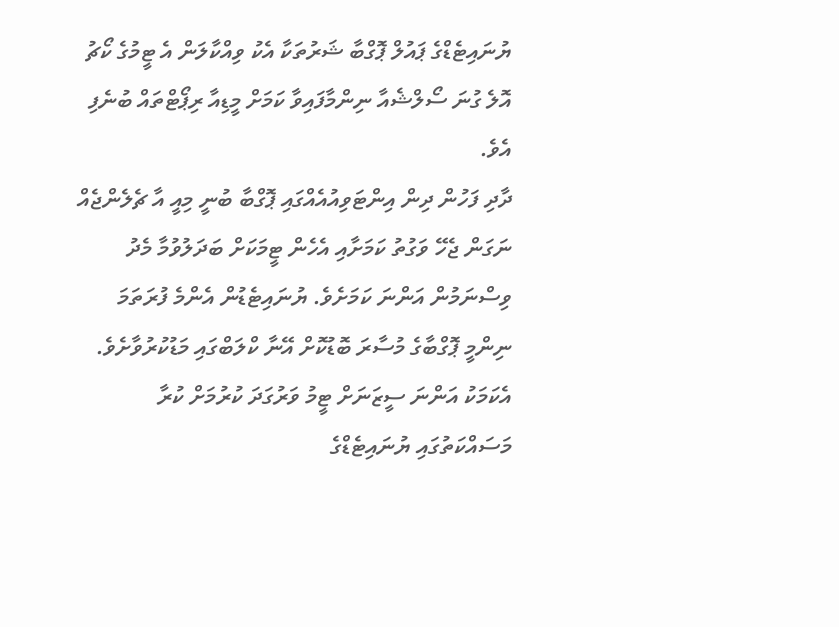ޔުނައިޓެޑްގެ ޕައުލް ޕޮގްބާ ޝަރުތަކާ އެކު ވިއްކާލަން އެ ޓީމުގެ ކޯޗު އޮލެ ގުނަ ސޯލްޝެއާ ނިންމާފައިވާ ކަމަށް މީޑިއާ ރިޕޯޓްތައް ބުނެފި އެވެ.
ދާދި ފަހުން ދިން އިންޓަވިއުއެއްގައި ޕޮގްބާ ބުނީ މިއީ އާ ޗެލެންޖެއް ނަގަން ޖެހޭ ވަގުތު ކަމަށާއި އެހެން ޓީމަކަށް ބަދަލުވުމާ މެދު ވިސްނަމުން އަންނަ ކަމަށެވެ. ޔުނައިޓެޑުން އެންމެ ފުރަތަމަ ނިންމީ ޕޮގްބާގެ މުސާރަ ބޮޑުކޮށް އޭނާ ކްލަބްގައި މަޑުކުރުވާށެވެ.
އެކަމަކު އަންނަ ސީޒަނަށް ޓީމު ވަރުގަދަ ކުރުމަށް ކުރާ މަސައްކަތުގައި ޔުނައިޓެޑްގެ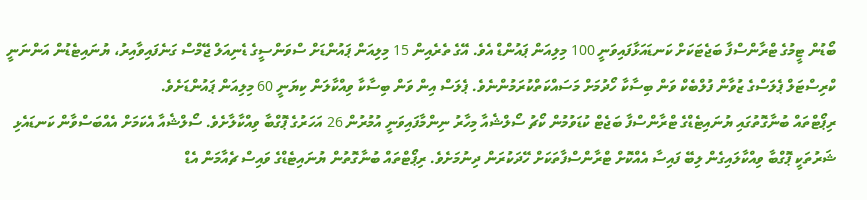ބޯޑުން ޓީމުގެ ޓްރާންސްފާ ބަޖެޓަކަށް ކަނޑައަޅާފައިވަނީ 100 މިލިއަން ޕައުންޑް އެވެ. އޭގެ ތެރެއިން 15 މިލިއަން ޕައުންޑަށް ސްވަންސީގެ ޑެނިއަލް ޖޭމްސް ގަނެފައިވާއިރު، ޔުނައިޓެޑުން އަންނަނީ ކްރިސްޓަލް ޕެލަސްގެ ޒުވާން ފުލްބެކް ވަން ބިސާކާ ހޯދުމަށް މަސައްކަތްކުރަމުންނެވެ. ޕެލަސް އިން ވަން ބިސާކާ ވިއްކާލަން ކިޔަނީ 60 މިލިއަން ޕައުންޑަށެވެ.
ރިޕޯޓްތައް ބުނާގޮތުގައި ޔުނައިޓެޑްގެ ޓްރާންސްފާ ބަޖެޓް ކުޑަވުމުން ކޯޗު ސޯލްޝެއާ މިހާރު ނިންމާފައިވަނީ އުމުރުން 26 އަހަރުގެ ޕޮގްބާ ވިއްކާލާށެވެ. ސޯލްޝެއާ އެކަމަށް އެއްބަސްވާން ކަނޑައެޅި ޝަރުތަކީ ޕޮގްބާ ވިއްކާލައިގެން ލިބޭ ފައިސާ އެއްކޮށް ޓްރާންސްފާތަކަށް ހޭދަކުރަން ދިނުމަށެވެ. ރިޕޯޓްތައް ބުނާގޮތުން ޔުނައިޓެޑްގެ ވައިސް ޗެއާމަން އެޑް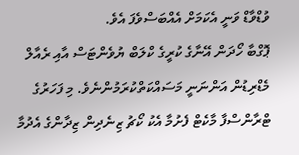ވުޑްވާޑް ވަނީ އެކަމަށް އެއްބަސްވެފަ އެވެ.
ޕޮގްބާ ހޯދަން އޭނާގެ ކުރީގެ ކްލަބް ޔުވެންޓަސް އާއި ރެއާލް މެޑްރިޑުން އަންނަނީ މަސައްކަތްކުރަމުންނެވެ. މި ފަހަރުގެ ޓްރާންސްފާ މާކެޓް ފެށުމާ އެކު ކޯޗު ޒިނެދިން ޒިދާންގެ އެދުމާ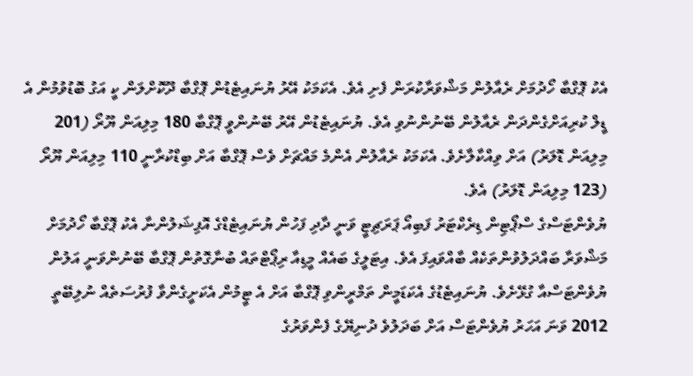އެކު ޕޮގްބާ ހޯދުމަށް ރެއާލުން މަޝްވަރާކުރަން ފެށި އެވެ. އެކަމަކު އޭރު ޔުނައިޓެޑުން ޕޮގްބާ ދޫކޮށްލަން ކީ އަގު ބޮޑުވުމުން އެ ޑީލް ކުރިއަށްގެންދަން ރެއާލުން ބޭނުންނުވި އެވެ. ޔުނައިޓެޑުން އޭރު ބޭނުންވީ ޕޮގްބާ 180 މިލިއަން ޔޫރޯ (201 މިލިއަން ޑޮލަރު) އަށް ވިއްކާލާށެވެ. އެކަމަކު ރެއާލުން އެންމެ މައްޗަށް ވެސް ޕޮގްބާ އަށް ބިޑްކުރާނީ 110 މިލިއަން ޔޫރޯ (123 މިލިއަން ޑޮލަރު) އެވެ.
ޔުވެންޓަސްގެ ސްޕޯޓިން ޑިރެކްޓަރު ފަބިއޯ ޕަރަޗިޓީ ވަނީ ދާދި ފަހުން ޔުނައިޓެޑްގެ އޮފިޝަލުންނާ އެކު ޕޮގްބާ ހޯދުމަށް މަޝްވަރާ ބައްދަލުވުންތަކެއް ބާއްވައިފަ އެވެ. އިޓަލީގެ ބައެއް މީޑިއާ ރިޕޯޓްތައް ބުނާގޮތުން ޕޮގްބާ ބޭނުންވަނީ އަލުން ޔުވެންޓަސްއާ ގުޅޭށެވެ. ޔުނައިޓެޑުގެ އެކަޑަމީން ތަމްރީންވި ޕޮގްބާ އަށް އެ ޓީމުން އެކަށީގެންވާ ފުރުސަތެއް ނުލިބޭތީ 2012 ވަނަ އަހަރު ޔުވެންޓަސް އަށް ބަދަލުވެ ދުނިޔޭގެ ފެންވަރުގެ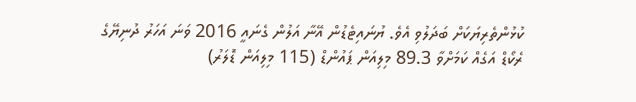ކުޅުންތެރިޔަކަށް ބަދަލުވި އެވެ. ޔުނައިޓެޑުން އޭނާ އަލުން ގެނައީ 2016 ވަނަ އަހަރު ދުނިޔޭގެ ރެކޯޑް އަގެއް ކަމަށްވާ 89.3 މިލިއަން ޕައުންޑް (115 މިލިއަން ޑޮލަރު)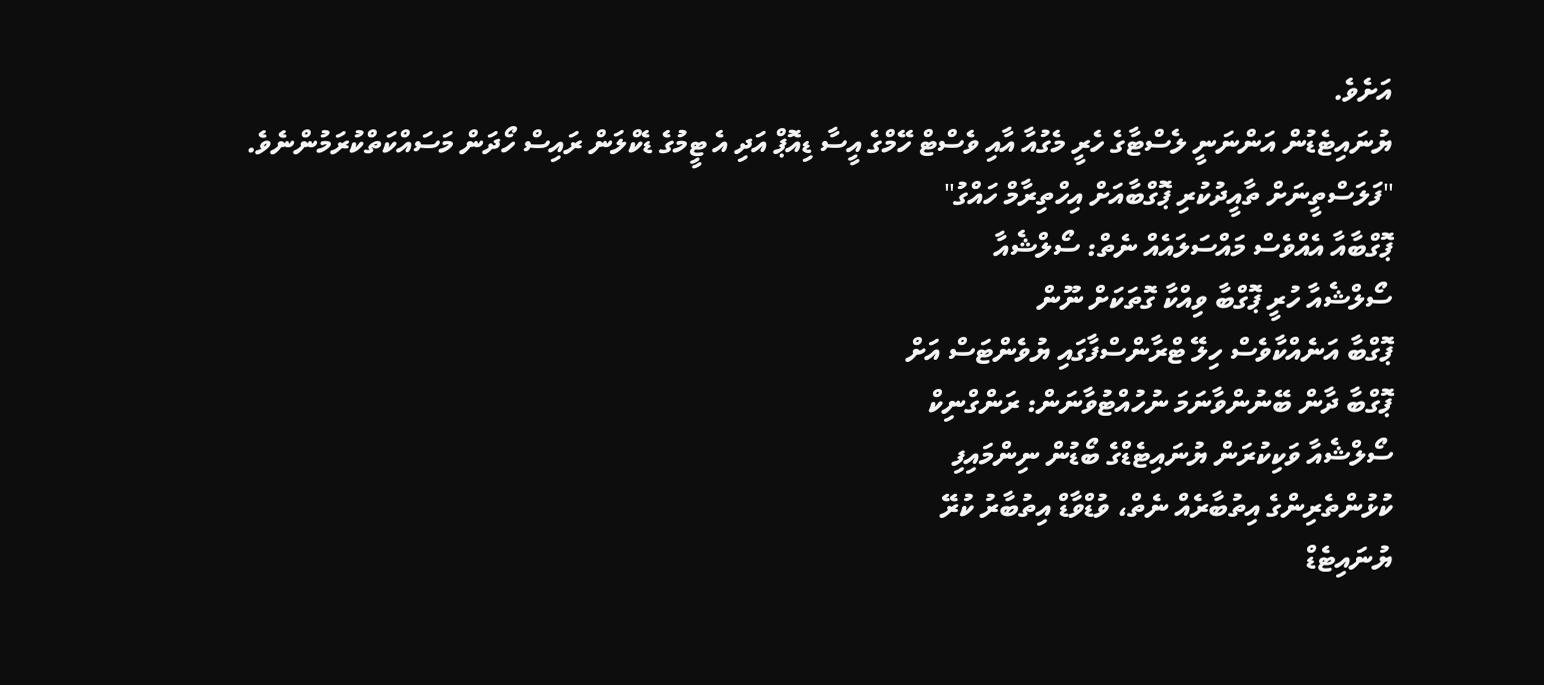އަށެވެ.
ޔުނައިޓެޑުން އަންނަނީ ލެސްޓާގެ ހެރީ މެގުއާ އާއި ވެސްޓް ހޭމްގެ އީސާ ޑިއޮޕް އަދި އެ ޓީމުގެ ޑެކްލަން ރައިސް ހޯދަން މަސައްކަތްކުރަމުންނެވެ.
"ފަލަސްތީނަށް ތާއީދުކުރި ޕޮގްބާއަށް އިހްތިރާމް ހައްގު"
ޕޮގްބާއާ އެއްވެސް މައްސަލައެއް ނެތް: ސޯލްޝެއާ
ސޯލްޝެއާ ހުރީ ޕޮގްބާ ވިއްކާ ގޮތަކަށް ނޫން
ޕޮގްބާ އަނެއްކާވެސް ހިލޭ ޓްރާންސްފާގައި ޔުވެންޓަސް އަށް
ޕޮގްބާ ދާން ބޭނުންވާނަމަ ނުހުއްޓުވާނަން: ރަންގްނިކް
ސޯލްޝެއާ ވަކިކުރަން ޔުނައިޓެޑްގެ ބޯޑުން ނިންމައިފި
ކުޅުންތެރިންގެ އިތުބާރެއް ނެތް، ވުޑްވާޑް އިތުބާރު ކުރޭ
ޔުނައިޓެޑް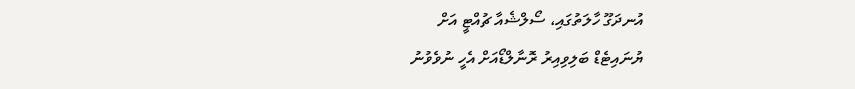އުނދަގޫ ހާލަތުގައި، ސޯލްޝެއާ ޗުއްޓީ އަށް
ޔުނައިޓެޑް ބަލިވިއިރު ރޮނާލްޑޯއަށް އެހީ ނުވެވުނު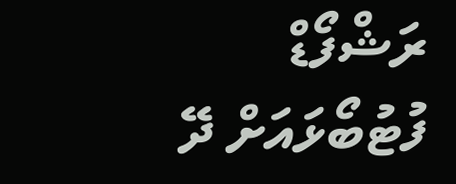ރަޝްފޯޑް ފުޓުބޯޅައަށް ދޭ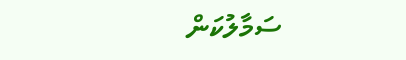ސަމާލުކަން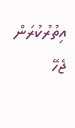އިތުރުކުރަން ޖެހޭ